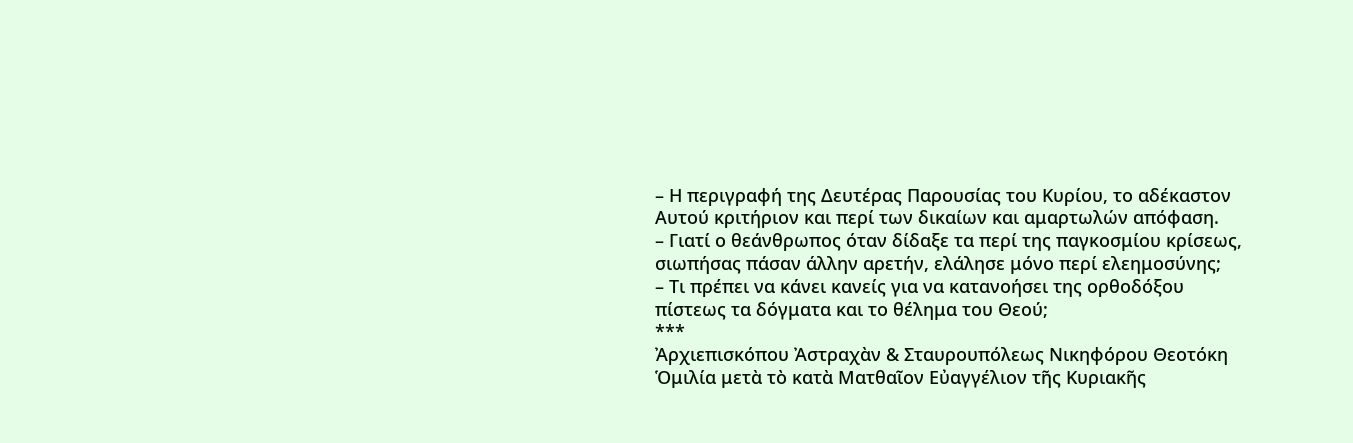– Η περιγραφή της Δευτέρας Παρουσίας του Κυρίου, το αδέκαστον Αυτού κριτήριον και περί των δικαίων και αμαρτωλών απόφαση.
– Γιατί ο θεάνθρωπος όταν δίδαξε τα περί της παγκοσμίου κρίσεως, σιωπήσας πάσαν άλλην αρετήν, ελάλησε μόνο περί ελεημοσύνης;
– Τι πρέπει να κάνει κανείς για να κατανοήσει της ορθοδόξου πίστεως τα δόγματα και το θέλημα του Θεού;
***
Ἀρχιεπισκόπου Ἀστραχὰν & Σταυρουπόλεως Νικηφόρου Θεοτόκη
Ὁμιλία μετὰ τὸ κατὰ Ματθαῖον Εὐαγγέλιον τῆς Κυριακῆς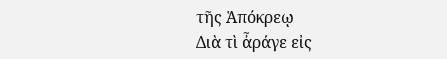τῆς Ἁπόκρεῳ
Διὰ τὶ ἆράγε εἰς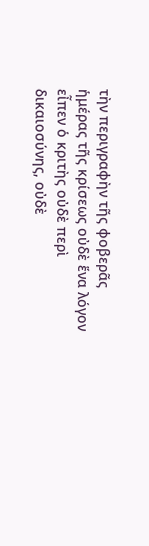τὴν περιγραφὴν τῆς φοβερᾶς ἡμέρας τῆς κρίσεως οὐδὲ ἕνα λόγον εἶπεν ὁ κριτὴς οὐδὲ περὶ δικαιοσύνης, οὐδὲ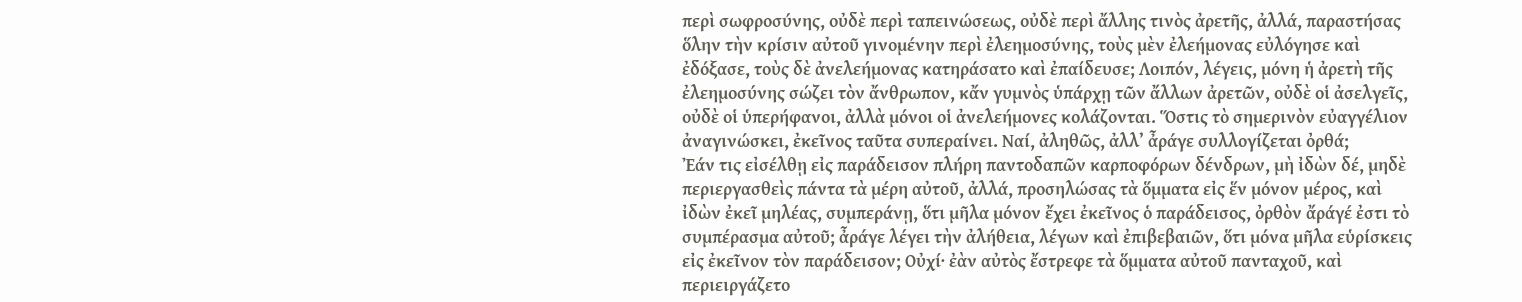περὶ σωφροσύνης, οὐδὲ περὶ ταπεινώσεως, οὐδὲ περὶ ἄλλης τινὸς ἀρετῆς, ἀλλά, παραστήσας ὅλην τὴν κρίσιν αὐτοῦ γινομένην περὶ ἐλεημοσύνης, τοὺς μὲν ἐλεήμονας εὐλόγησε καὶ ἐδόξασε, τοὺς δὲ ἀνελεήμονας κατηράσατο καὶ ἐπαίδευσε; Λοιπόν, λέγεις, μόνη ἡ ἀρετὴ τῆς ἐλεημοσύνης σώζει τὸν ἄνθρωπον, κἄν γυμνὸς ὑπάρχῃ τῶν ἄλλων ἀρετῶν, οὐδὲ οἱ ἀσελγεῖς, οὐδὲ οἱ ὑπερήφανοι, ἀλλὰ μόνοι οἱ ἀνελεήμονες κολάζονται. Ὅστις τὸ σημερινὸν εὐαγγέλιον ἀναγινώσκει, ἐκεῖνος ταῦτα συπεραίνει. Ναί, ἀληθῶς, ἀλλ’ ἆράγε συλλογίζεται ὀρθά;
Ἐάν τις εἰσέλθῃ εἰς παράδεισον πλήρη παντοδαπῶν καρποφόρων δένδρων, μὴ ἰδὼν δέ, μηδὲ περιεργασθεὶς πάντα τὰ μέρη αὐτοῦ, ἀλλά, προσηλώσας τὰ ὅμματα εἰς ἕν μόνον μέρος, καὶ ἰδὼν ἐκεῖ μηλέας, συμπεράνῃ, ὅτι μῆλα μόνον ἔχει ἐκεῖνος ὁ παράδεισος, ὀρθὸν ἄράγέ ἐστι τὸ συμπέρασμα αὐτοῦ; ἆράγε λέγει τὴν ἀλήθεια, λέγων καὶ ἐπιβεβαιῶν, ὅτι μόνα μῆλα εὑρίσκεις εἰς ἐκεῖνον τὸν παράδεισον; Οὐχί· ἐὰν αὐτὸς ἔστρεφε τὰ ὅμματα αὐτοῦ πανταχοῦ, καὶ περιειργάζετο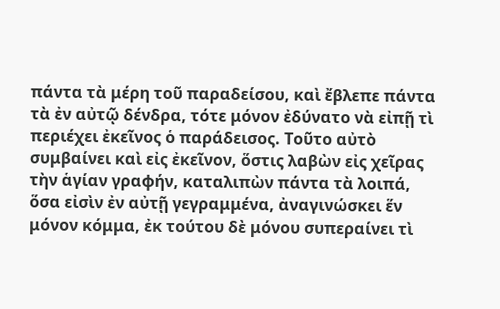πάντα τὰ μέρη τοῦ παραδείσου, καὶ ἔβλεπε πάντα τὰ ἐν αὐτῷ δένδρα, τότε μόνον ἐδύνατο νὰ εἰπῇ τὶ περιέχει ἐκεῖνος ὁ παράδεισος. Τοῦτο αὐτὸ συμβαίνει καὶ εἰς ἐκεῖνον, ὅστις λαβὼν εἰς χεῖρας τὴν ἁγίαν γραφήν, καταλιπὼν πάντα τὰ λοιπά, ὅσα εἰσὶν ἐν αὐτῇ γεγραμμένα, ἀναγινώσκει ἕν μόνον κόμμα, ἐκ τούτου δὲ μόνου συπεραίνει τὶ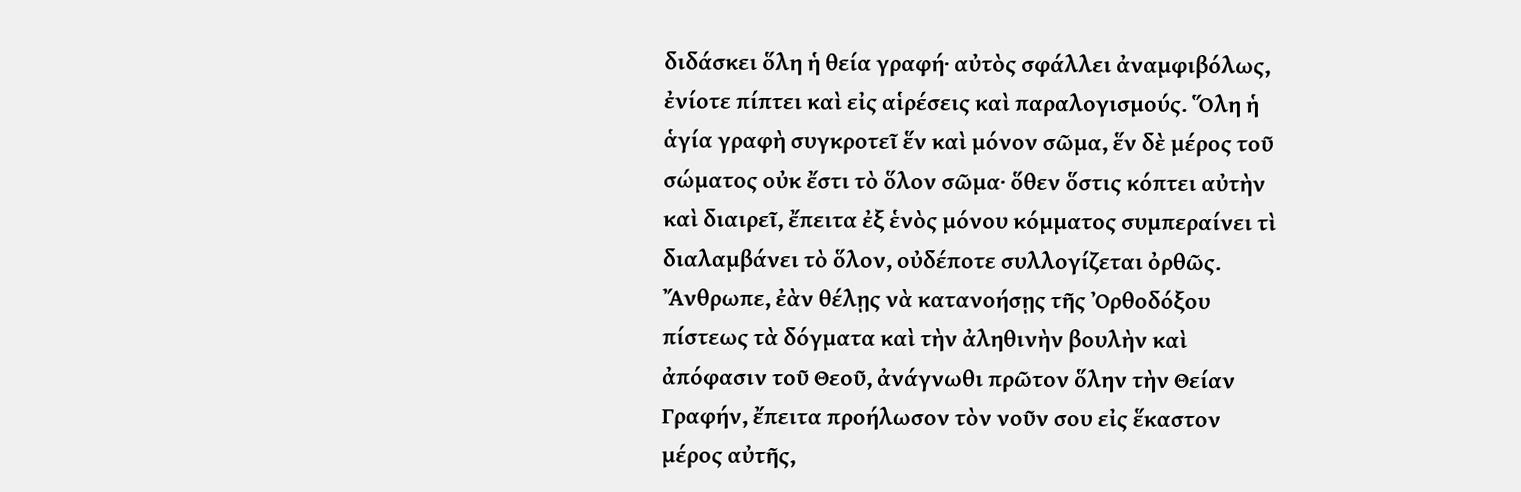διδάσκει ὅλη ἡ θεία γραφή· αὐτὸς σφάλλει ἀναμφιβόλως, ἐνίοτε πίπτει καὶ εἰς αἱρέσεις καὶ παραλογισμούς. Ὅλη ἡ ἁγία γραφὴ συγκροτεῖ ἕν καὶ μόνον σῶμα, ἕν δὲ μέρος τοῦ σώματος οὐκ ἔστι τὸ ὅλον σῶμα· ὅθεν ὅστις κόπτει αὐτὴν καὶ διαιρεῖ, ἔπειτα ἐξ ἑνὸς μόνου κόμματος συμπεραίνει τὶ διαλαμβάνει τὸ ὅλον, οὐδέποτε συλλογίζεται ὀρθῶς. Ἄνθρωπε, ἐὰν θέλῃς νὰ κατανοήσῃς τῆς Ὀρθοδόξου πίστεως τὰ δόγματα καὶ τὴν ἀληθινὴν βουλὴν καὶ ἀπόφασιν τοῦ Θεοῦ, ἀνάγνωθι πρῶτον ὅλην τὴν Θείαν Γραφήν, ἔπειτα προήλωσον τὸν νοῦν σου εἰς ἕκαστον μέρος αὐτῆς,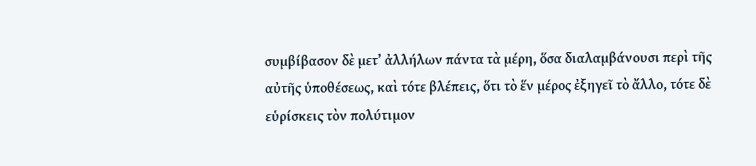συμβίβασον δὲ μετ’ ἀλλήλων πάντα τὰ μέρη, ὅσα διαλαμβάνουσι περὶ τῆς αὐτῆς ὑποθέσεως, καὶ τότε βλέπεις, ὅτι τὸ ἕν μέρος ἐξηγεῖ τὸ ἄλλο, τότε δὲ εὑρίσκεις τὸν πολύτιμον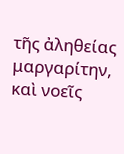τῆς ἀληθείας μαργαρίτην, καὶ νοεῖς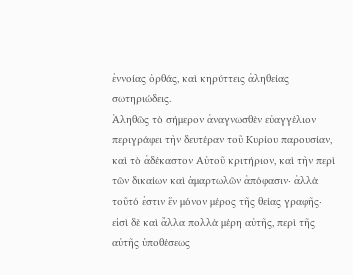ἐννοίας ὀρθάς, καὶ κηρύττεις ἀληθείας σωτηριώδεις.
Ἀληθῶς τὸ σήμερον ἀναγνωσθὲν εὐαγγέλιον περιγράφει τὴν δευτέραν τοῦ Κυρίου παρουσίαν, καὶ τὸ ἀδέκαστον Αὐτοῦ κριτήριον, καὶ τὴν περὶ τῶν δικαίων καὶ ἁμαρτωλῶν ἀπόφασιν· ἀλλὰ τοῦτό ἐστιν ἕν μόνον μέρος τῆς θείας γραφῆς· εἰσὶ δὲ καὶ ἄλλα πολλὰ μέρη αὐτῆς, περὶ τῆς αὐτῆς ὑποθέσεως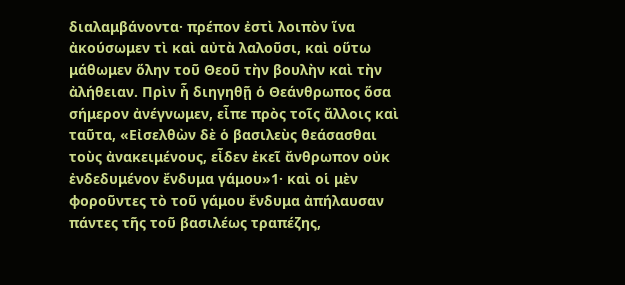διαλαμβάνοντα· πρέπον ἐστὶ λοιπὸν ἵνα ἀκούσωμεν τὶ καὶ αὐτὰ λαλοῦσι, καὶ οὕτω μάθωμεν ὅλην τοῦ Θεοῦ τὴν βουλὴν καὶ τὴν ἀλήθειαν. Πρὶν ἦ διηγηθῇ ὁ Θεάνθρωπος ὅσα σήμερον ἀνέγνωμεν, εἶπε πρὸς τοῖς ἄλλοις καὶ ταῦτα, «Εἰσελθὼν δὲ ὁ βασιλεὺς θεάσασθαι τοὺς ἀνακειμένους, εἶδεν ἐκεῖ ἄνθρωπον οὐκ ἐνδεδυμένον ἔνδυμα γάμου»1· καὶ οἱ μὲν φοροῦντες τὸ τοῦ γάμου ἔνδυμα ἀπήλαυσαν πάντες τῆς τοῦ βασιλέως τραπέζης,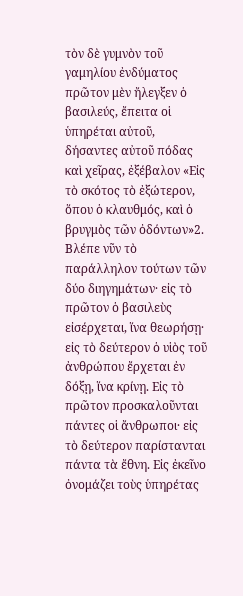τὸν δὲ γυμνὸν τοῦ γαμηλίου ἐνδύματος πρῶτον μὲν ἤλεγξεν ὁ βασιλεύς, ἔπειτα οἱ ὑπηρέται αὐτοῦ, δήσαντες αὐτοῦ πόδας καὶ χεῖρας, ἐξέβαλον «Εἰς τὸ σκότος τὸ ἐξώτερον, ὅπου ὁ κλαυθμός, καὶ ὁ βρυγμὸς τῶν ὀδόντων»2. Βλέπε νῦν τὸ παράλληλον τούτων τῶν δύο διηγημάτων· εἰς τὸ πρῶτον ὁ βασιλεὺς εἰσέρχεται, ἵνα θεωρήσῃ· εἰς τὸ δεύτερον ὁ υἱὸς τοῦ ἀνθρώπου ἔρχεται ἐν δόξῃ, ἵνα κρίνῃ. Εἰς τὸ πρῶτον προσκαλοῦνται πάντες οἱ ἄνθρωποι· εἰς τὸ δεύτερον παρίστανται πάντα τὰ ἔθνη. Εἰς ἐκεῖνο ὀνομάζει τοὺς ὑπηρέτας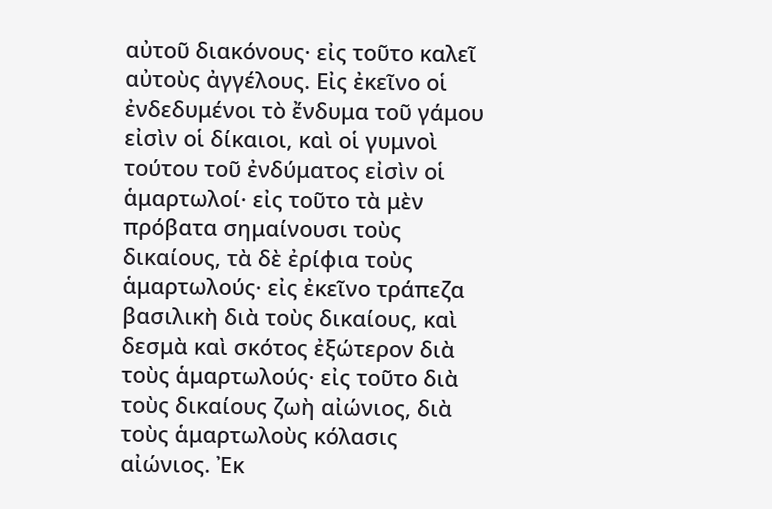αὐτοῦ διακόνους· εἰς τοῦτο καλεῖ αὐτοὺς ἀγγέλους. Εἰς ἐκεῖνο οἱ ἐνδεδυμένοι τὸ ἔνδυμα τοῦ γάμου εἰσὶν οἱ δίκαιοι, καὶ οἱ γυμνοὶ τούτου τοῦ ἐνδύματος εἰσὶν οἱ ἁμαρτωλοί· εἰς τοῦτο τὰ μὲν πρόβατα σημαίνουσι τοὺς δικαίους, τὰ δὲ ἐρίφια τοὺς ἁμαρτωλούς· εἰς ἐκεῖνο τράπεζα βασιλικὴ διὰ τοὺς δικαίους, καὶ δεσμὰ καὶ σκότος ἐξώτερον διὰ τοὺς ἁμαρτωλούς· εἰς τοῦτο διὰ τοὺς δικαίους ζωὴ αἰώνιος, διὰ τοὺς ἁμαρτωλοὺς κόλασις αἰώνιος. Ἐκ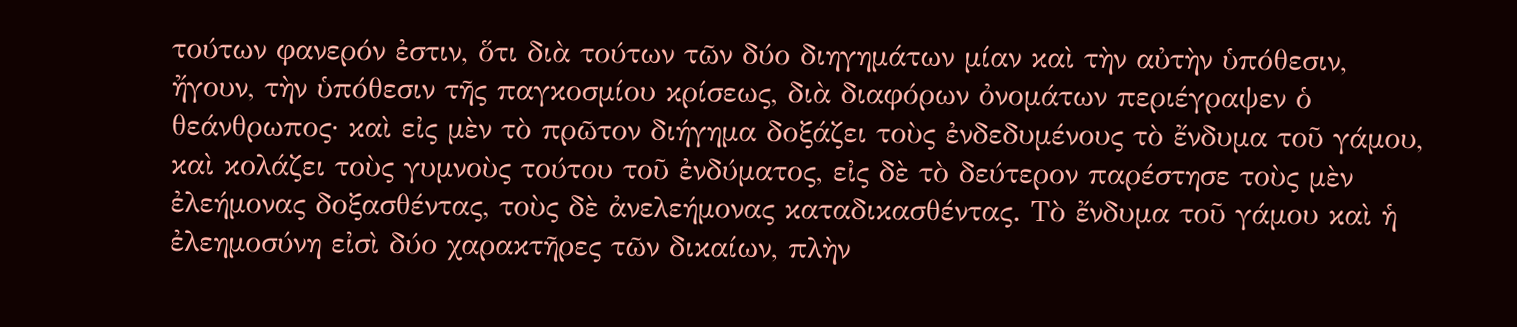τούτων φανερόν ἐστιν, ὅτι διὰ τούτων τῶν δύο διηγημάτων μίαν καὶ τὴν αὐτὴν ὑπόθεσιν, ἤγουν, τὴν ὑπόθεσιν τῆς παγκοσμίου κρίσεως, διὰ διαφόρων ὀνομάτων περιέγραψεν ὁ θεάνθρωπος· καὶ εἰς μὲν τὸ πρῶτον διήγημα δοξάζει τοὺς ἐνδεδυμένους τὸ ἔνδυμα τοῦ γάμου, καὶ κολάζει τοὺς γυμνοὺς τούτου τοῦ ἐνδύματος, εἰς δὲ τὸ δεύτερον παρέστησε τοὺς μὲν ἐλεήμονας δοξασθέντας, τοὺς δὲ ἀνελεήμονας καταδικασθέντας. Τὸ ἔνδυμα τοῦ γάμου καὶ ἡ ἐλεημοσύνη εἰσὶ δύο χαρακτῆρες τῶν δικαίων, πλὴν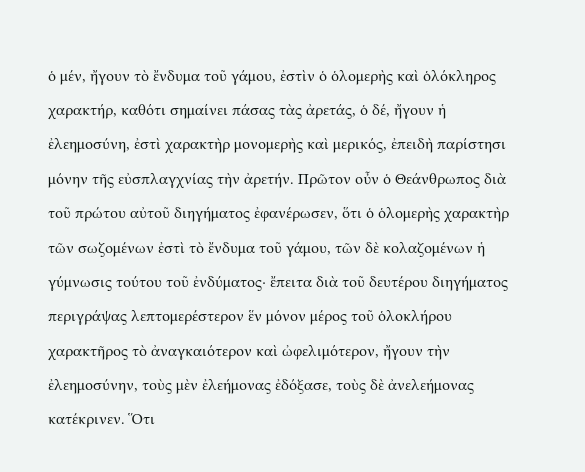ὁ μέν, ἤγουν τὸ ἔνδυμα τοῦ γάμου, ἐστὶν ὁ ὁλομερὴς καὶ ὁλόκληρος χαρακτήρ, καθότι σημαίνει πάσας τὰς ἀρετάς, ὁ δέ, ἤγουν ἡ ἐλεημοσύνη, ἐστὶ χαρακτὴρ μονομερὴς καὶ μερικός, ἐπειδὴ παρίστησι μόνην τῆς εὐσπλαγχνίας τὴν ἀρετήν. Πρῶτον οὖν ὁ Θεάνθρωπος διὰ τοῦ πρώτου αὐτοῦ διηγήματος ἐφανέρωσεν, ὅτι ὁ ὁλομερὴς χαρακτὴρ τῶν σωζομένων ἐστὶ τὸ ἔνδυμα τοῦ γάμου, τῶν δὲ κολαζομένων ἡ γύμνωσις τούτου τοῦ ἐνδύματος· ἔπειτα διὰ τοῦ δευτέρου διηγήματος περιγράψας λεπτομερέστερον ἕν μόνον μέρος τοῦ ὁλοκλήρου χαρακτῆρος τὸ ἀναγκαιότερον καὶ ὠφελιμότερον, ἤγουν τὴν ἐλεημοσύνην, τοὺς μὲν ἐλεήμονας ἐδόξασε, τοὺς δὲ ἀνελεήμονας κατέκρινεν. Ὅτι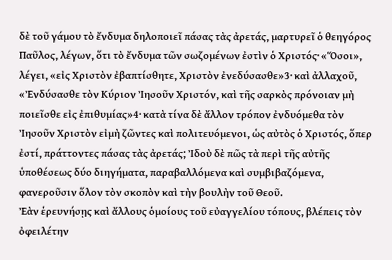δὲ τοῦ γάμου τὸ ἔνδυμα δηλοποιεῖ πάσας τὰς ἀρετάς, μαρτυρεῖ ὁ θεηγόρος Παῦλος, λέγων, ὅτι τὸ ἔνδυμα τῶν σωζομένων ἐστὶν ὁ Χριστός· «Ὅσοι», λέγει, «εἰς Χριστὸν ἐβαπτίσθητε, Χριστὸν ἐνεδύσασθε»3· καὶ ἀλλαχοῦ, «Ἐνδύσασθε τὸν Κύριον Ἰησοῦν Χριστόν, καὶ τῆς σαρκὸς πρόνοιαν μὴ ποιεῖσθε εἰς ἐπιθυμίας»4· κατὰ τίνα δὲ ἄλλον τρόπον ἐνδυόμεθα τὸν Ἰησοῦν Χριστὸν εἰμὴ ζῶντες καὶ πολιτευόμενοι, ὡς αὐτὸς ὁ Χριστός, ὅπερ ἐστί, πράττοντες πάσας τὰς ἀρετάς; Ἰδοὺ δὲ πῶς τὰ περὶ τῆς αὐτῆς ὑποθέσεως δύο διηγήματα, παραβαλλόμενα καὶ συμβιβαζόμενα, φανεροῦσιν ὅλον τὸν σκοπὸν καὶ τὴν βουλὴν τοῦ Θεοῦ.
Ἐὰν ἑρευνήσῃς καὶ ἄλλους ὁμοίους τοῦ εὐαγγελίου τόπους, βλέπεις τὸν ὀφειλέτην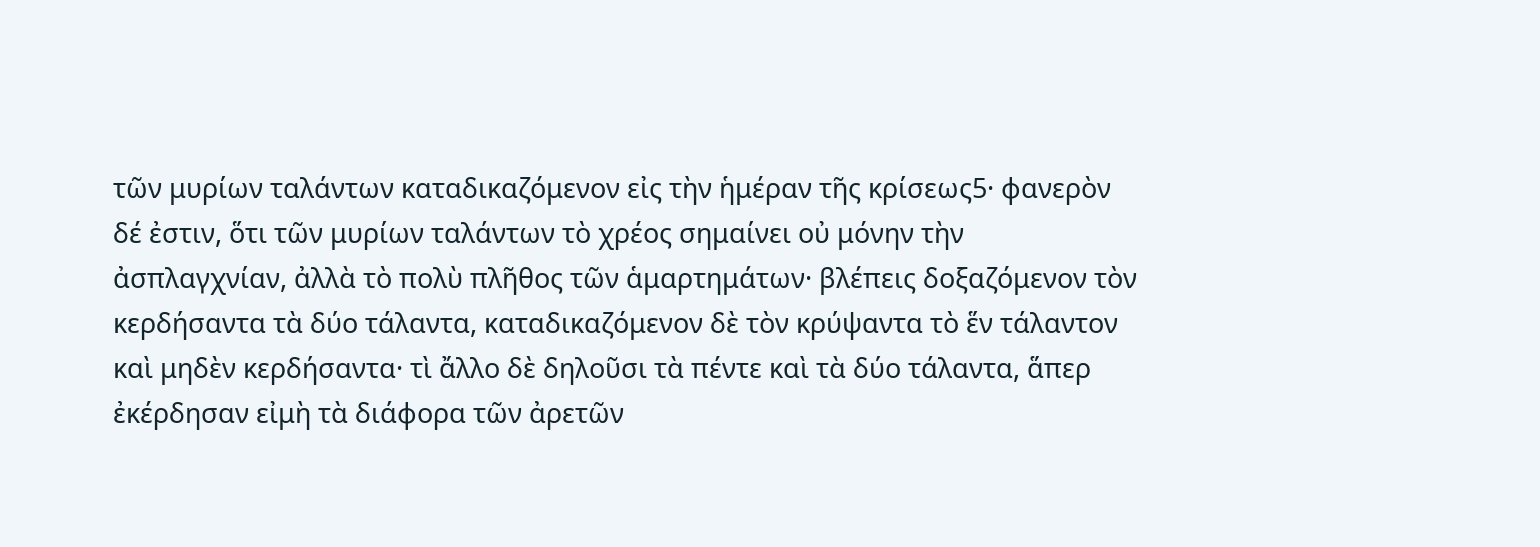τῶν μυρίων ταλάντων καταδικαζόμενον εἰς τὴν ἡμέραν τῆς κρίσεως5· φανερὸν δέ ἐστιν, ὅτι τῶν μυρίων ταλάντων τὸ χρέος σημαίνει οὐ μόνην τὴν ἀσπλαγχνίαν, ἀλλὰ τὸ πολὺ πλῆθος τῶν ἁμαρτημάτων· βλέπεις δοξαζόμενον τὸν κερδήσαντα τὰ δύο τάλαντα, καταδικαζόμενον δὲ τὸν κρύψαντα τὸ ἕν τάλαντον καὶ μηδὲν κερδήσαντα· τὶ ἄλλο δὲ δηλοῦσι τὰ πέντε καὶ τὰ δύο τάλαντα, ἅπερ ἐκέρδησαν εἰμὴ τὰ διάφορα τῶν ἀρετῶν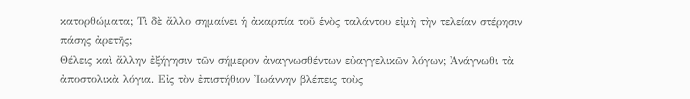κατορθώματα; Τὶ δὲ ἄλλο σημαίνει ἡ ἀκαρπία τοῦ ἑνὸς ταλάντου εἰμὴ τὴν τελείαν στέρησιν πάσης ἀρετῆς;
Θέλεις καὶ ἄλλην ἐξήγησιν τῶν σήμερον ἀναγνωσθέντων εὐαγγελικῶν λόγων; Ἀνάγνωθι τὰ ἀποστολικὰ λόγια. Εἰς τὸν ἐπιστήθιον Ἰωάννην βλέπεις τοὺς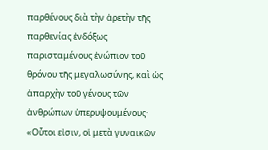παρθένους διὰ τὴν ἀρετὴν τῆς παρθενίας ἐνδόξως παρισταμένους ἐνώπιον τοῦ θρόνου τῆς μεγαλωσύνης, καὶ ὡς ἀπαρχὴν τοῦ γένους τῶν ἀνθρώπων ὑπερυψουμένους· «Οὗτοι εἰσιν, οἱ μετὰ γυναικῶν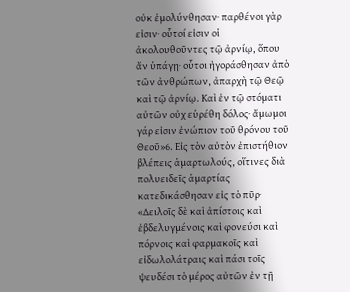οὐκ ἐμολύνθησαν· παρθένοι γὰρ εἰσιν· οὗτοί εἰσιν οἱ ἀκολουθοῦντες τῷ ἀρνίῳ, ὅπου ἄν ὑπάγῃ· οὗτοι ἠγοράσθησαν ἀπὸ τῶν ἀνθρώπων, ἀπαρχὴ τῷ Θεῷ καὶ τῷ ἀρνίῳ. Καὶ ἐν τῷ στόματι αὐτῶν οὐχ εὑρέθη δόλος· ἄμωμοι γάρ εἰσιν ἐνώπιον τοῦ θρόνου τοῦ Θεοῦ»6. Εἰς τὸν αὐτὸν ἐπιστήθιον βλέπεις ἁμαρτωλούς, οἵτινες διὰ πολυειδεῖς ἁμαρτίας κατεδικάσθησαν εἰς τὸ πῦρ· «Δειλοῖς δὲ καὶ ἀπίστοις καὶ ἐβδελυγμένοις καὶ φονεύσι καὶ πόρνοις καὶ φαρμακοῖς καὶ εἰδωλολάτραις καὶ πάσι τοῖς ψευδέσι τὸ μέρος αὐτῶν ἐν τῇ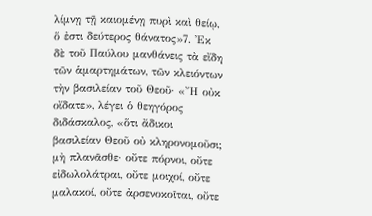λίμνῃ τῇ καιομένῃ πυρὶ καὶ θείῳ, ὅ ἐστι δεύτερος θάνατος»7. Ἐκ δὲ τοῦ Παύλου μανθάνεις τὰ εἴδη τῶν ἁμαρτημάτων, τῶν κλειόντων τὴν βασιλείαν τοῦ Θεοῦ· «Ἤ οὐκ οἴδατε», λέγει ὁ θεηγόρος διδάσκαλος, «ὅτι ἄδικοι βασιλείαν Θεοῦ οὐ κληρονομοῦσι; μὴ πλανᾶσθε· οὔτε πόρνοι, οὔτε εἰδωλολάτραι, οὔτε μοιχοί, οὔτε μαλακοί, οὔτε ἀρσενοκοῖται, οὔτε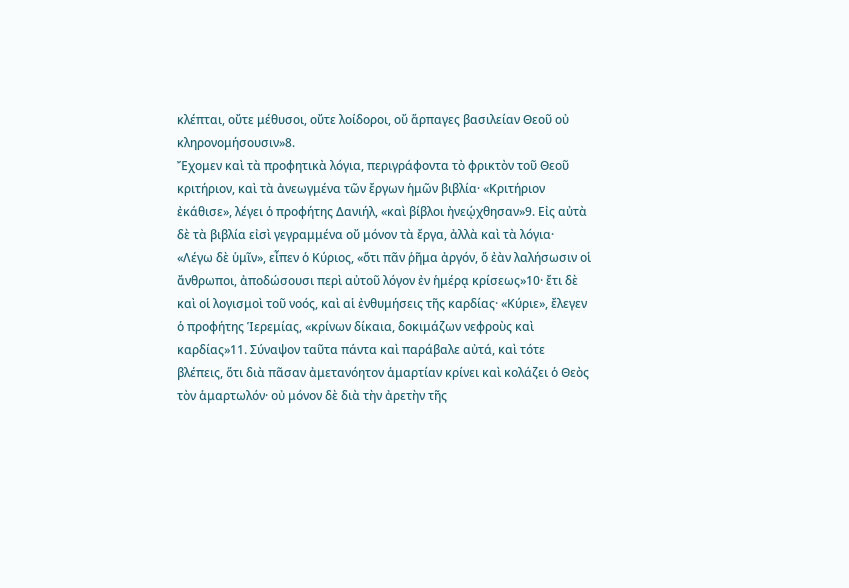κλέπται, οὔτε μέθυσοι, οὔτε λοίδοροι, οὔ ἅρπαγες βασιλείαν Θεοῦ οὐ κληρονομήσουσιν»8.
Ἔχομεν καὶ τὰ προφητικὰ λόγια, περιγράφοντα τὸ φρικτὸν τοῦ Θεοῦ κριτήριον, καὶ τὰ ἀνεωγμένα τῶν ἔργων ἡμῶν βιβλία· «Κριτήριον ἐκάθισε», λέγει ὁ προφήτης Δανιήλ, «καὶ βίβλοι ἠνεῴχθησαν»9. Εἰς αὐτὰ δὲ τὰ βιβλία εἰσὶ γεγραμμένα οὔ μόνον τὰ ἔργα, ἀλλὰ καὶ τὰ λόγια· «Λέγω δὲ ὑμῖν», εἶπεν ὁ Κύριος, «ὅτι πᾶν ῥῆμα ἀργόν, ὅ ἐὰν λαλήσωσιν οἱ ἄνθρωποι, ἀποδώσουσι περὶ αὐτοῦ λόγον ἐν ἡμέρᾳ κρίσεως»10· ἔτι δὲ καὶ οἱ λογισμοὶ τοῦ νοός, καὶ αἱ ἐνθυμήσεις τῆς καρδίας· «Κύριε», ἔλεγεν ὁ προφήτης Ἱερεμίας, «κρίνων δίκαια, δοκιμάζων νεφροὺς καὶ καρδίας»11. Σύναψον ταῦτα πάντα καὶ παράβαλε αὐτά, καὶ τότε βλέπεις, ὅτι διὰ πᾶσαν ἀμετανόητον ἁμαρτίαν κρίνει καὶ κολάζει ὁ Θεὸς τὸν ἁμαρτωλόν· οὐ μόνον δὲ διὰ τὴν ἀρετὴν τῆς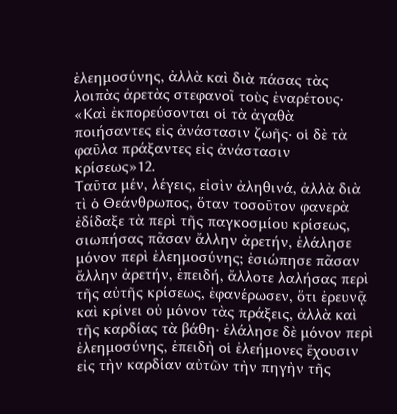ἐλεημοσύνης, ἀλλὰ καὶ διὰ πάσας τὰς λοιπὰς ἀρετὰς στεφανοῖ τοὺς ἐναρέτους· «Καὶ ἐκπορεύσονται οἱ τὰ ἀγαθὰ ποιήσαντες εἰς ἀνάστασιν ζωῆς· οἱ δὲ τὰ φαῦλα πράξαντες εἰς ἀνάστασιν κρίσεως»12.
Ταῦτα μέν, λέγεις, εἰσὶν ἀληθινά, ἀλλὰ διὰ τὶ ὁ Θεάνθρωπος, ὅταν τοσοῦτον φανερὰ ἐδίδαξε τὰ περὶ τῆς παγκοσμίου κρίσεως, σιωπήσας πᾶσαν ἄλλην ἀρετήν, ἐλάλησε μόνον περὶ ἐλεημοσύνης; ἐσιώπησε πᾶσαν ἄλλην ἀρετήν, ἐπειδή, ἄλλοτε λαλήσας περὶ τῆς αὐτῆς κρίσεως, ἐφανέρωσεν, ὅτι ἐρευνᾷ καὶ κρίνει οὐ μόνον τὰς πράξεις, ἀλλὰ καὶ τῆς καρδίας τὰ βάθη· ἐλάλησε δὲ μόνον περὶ ἐλεημοσύνης, ἐπειδὴ οἱ ἐλεήμονες ἔχουσιν εἰς τὴν καρδίαν αὐτῶν τὴν πηγὴν τῆς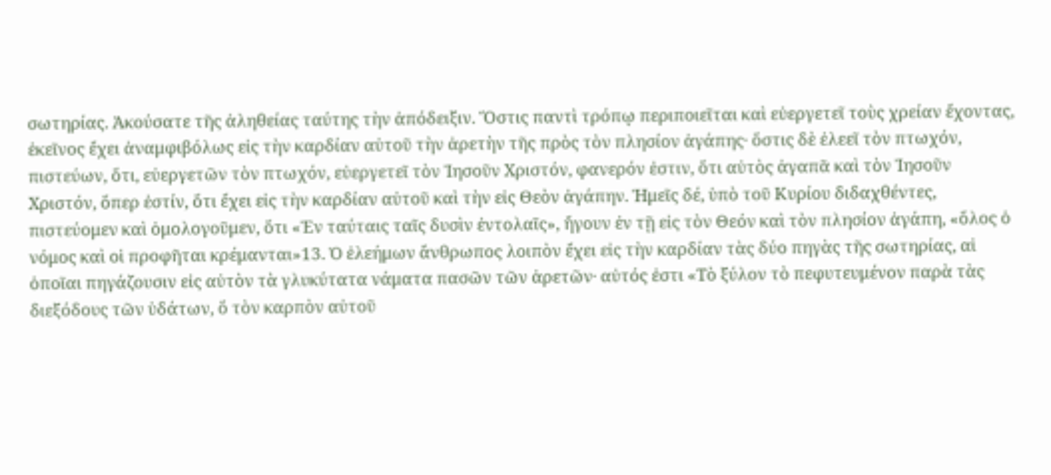σωτηρίας. Ἀκούσατε τῆς ἀληθείας ταύτης τὴν ἀπόδειξιν. Ὅστις παντὶ τρόπῳ περιποιεῖται καὶ εὐεργετεῖ τοὺς χρείαν ἔχοντας, ἐκεῖνος ἔχει ἀναμφιβόλως εἰς τὴν καρδίαν αὐτοῦ τὴν ἀρετὴν τῆς πρὸς τὸν πλησίον ἀγάπης· ὅστις δὲ ἐλεεῖ τὸν πτωχόν, πιστεύων, ὅτι, εὐεργετῶν τὸν πτωχόν, εὐεργετεῖ τὸν Ἰησοῦν Χριστόν, φανερόν ἐστιν, ὅτι αὐτὸς ἀγαπᾶ καὶ τὸν Ἰησοῦν Χριστόν, ὅπερ ἐστίν, ὅτι ἔχει εἰς τὴν καρδίαν αὐτοῦ καὶ τὴν εἰς Θεὸν ἀγάπην. Ἡμεῖς δέ, ὑπὸ τοῦ Κυρίου διδαχθέντες, πιστεύομεν καὶ ὁμολογοῦμεν, ὅτι «Ἐν ταύταις ταῖς δυσὶν ἐντολαῖς», ἤγουν ἐν τῇ εἰς τὸν Θεόν καὶ τὸν πλησίον ἀγάπη, «ὅλος ὁ νόμος καὶ οἱ προφῆται κρέμανται»13. Ὁ ἐλεήμων ἄνθρωπος λοιπὸν ἔχει εἰς τὴν καρδίαν τὰς δύο πηγὰς τῆς σωτηρίας, αἱ ὁποῖαι πηγάζουσιν εἰς αὐτὸν τὰ γλυκύτατα νάματα πασῶν τῶν ἀρετῶν· αὐτός ἐστι «Τὸ ξύλον τὸ πεφυτευμένον παρὰ τὰς διεξόδους τῶν ὑδάτων, ὅ τὸν καρπὸν αὐτοῦ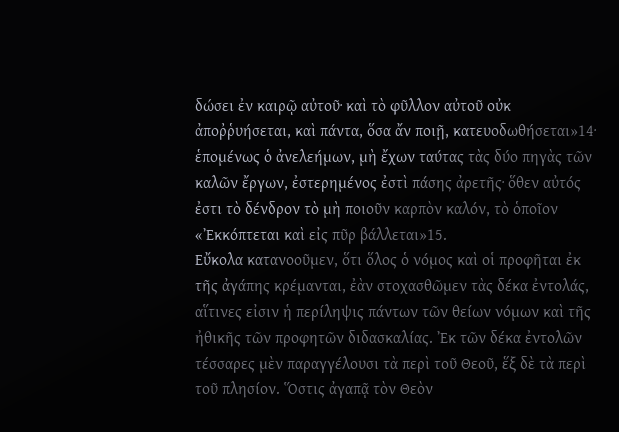δώσει ἐν καιρῷ αὐτοῦ· καὶ τὸ φῦλλον αὐτοῦ οὐκ ἀποῤῥυήσεται, καὶ πάντα, ὅσα ἄν ποιῇ, κατευοδωθήσεται»14· ἑπομένως ὁ ἀνελεήμων, μὴ ἔχων ταύτας τὰς δύο πηγὰς τῶν καλῶν ἔργων, ἐστερημένος ἐστὶ πάσης ἀρετῆς· ὅθεν αὐτός ἐστι τὸ δένδρον τὸ μὴ ποιοῦν καρπὸν καλόν, τὸ ὁποῖον «Ἐκκόπτεται καὶ εἰς πῦρ βάλλεται»15.
Εὔκολα κατανοοῦμεν, ὅτι ὅλος ὁ νόμος καὶ οἱ προφῆται ἐκ τῆς ἀγάπης κρέμανται, ἐὰν στοχασθῶμεν τὰς δέκα ἐντολάς, αἵτινες εἰσιν ἡ περίληψις πάντων τῶν θείων νόμων καὶ τῆς ἠθικῆς τῶν προφητῶν διδασκαλίας. Ἐκ τῶν δέκα ἐντολῶν τέσσαρες μὲν παραγγέλουσι τὰ περὶ τοῦ Θεοῦ, ἕξ δὲ τὰ περὶ τοῦ πλησίον. Ὅστις ἀγαπᾷ τὸν Θεὸν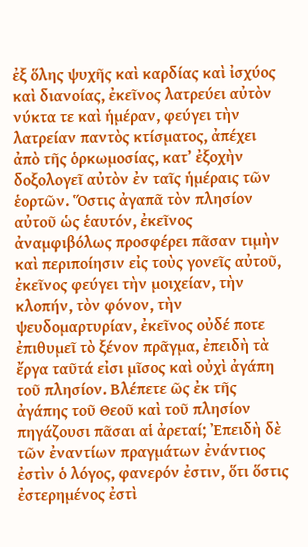ἐξ ὅλης ψυχῆς καὶ καρδίας καὶ ἰσχύος καὶ διανοίας, ἐκεῖνος λατρεύει αὐτὸν νύκτα τε καὶ ἡμέραν, φεύγει τὴν λατρείαν παντὸς κτίσματος, ἀπέχει ἀπὸ τῆς ὁρκωμοσίας, κατ’ ἐξοχὴν δοξολογεῖ αὐτὸν ἐν ταῖς ἡμέραις τῶν ἑορτῶν. Ὅστις ἀγαπᾶ τὸν πλησίον αὐτοῦ ὡς ἑαυτόν, ἐκεῖνος ἀναμφιβόλως προσφέρει πᾶσαν τιμὴν καὶ περιποίησιν εἰς τοὺς γονεῖς αὐτοῦ, ἐκεῖνος φεύγει τὴν μοιχείαν, τὴν κλοπήν, τὸν φόνον, τὴν ψευδομαρτυρίαν, ἐκεῖνος οὐδέ ποτε ἐπιθυμεῖ τὸ ξένον πρᾶγμα, ἐπειδὴ τὰ ἔργα ταῦτά εἰσι μῖσος καὶ οὐχὶ ἀγάπη τοῦ πλησίον. Βλέπετε ῶς ἐκ τῆς ἀγάπης τοῦ Θεοῦ καὶ τοῦ πλησίον πηγάζουσι πᾶσαι αἱ ἀρεταί; Ἐπειδὴ δὲ τῶν ἐναντίων πραγμάτων ἐνάντιος ἐστὶν ὁ λόγος, φανερόν ἐστιν, ὅτι ὅστις ἐστερημένος ἐστὶ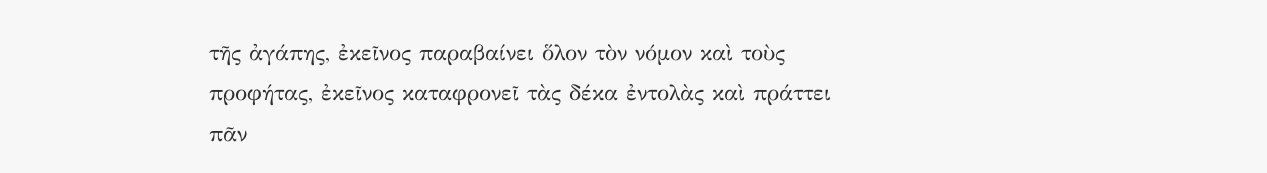τῆς ἀγάπης, ἐκεῖνος παραβαίνει ὅλον τὸν νόμον καὶ τοὺς προφήτας, ἐκεῖνος καταφρονεῖ τὰς δέκα ἐντολὰς καὶ πράττει πᾶν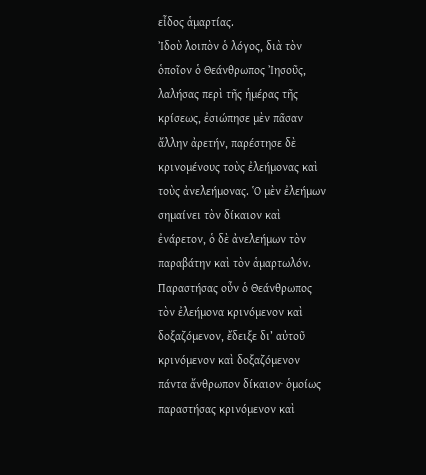εἶδος ἁμαρτίας.
Ἰδοὺ λοιπὸν ὁ λόγος, διὰ τὸν ὁποῖον ὁ Θεάνθρωπος Ἰησοῦς, λαλήσας περὶ τῆς ἡμέρας τῆς κρίσεως, ἐσιώπησε μὲν πᾶσαν ἄλλην ἀρετήν, παρέστησε δὲ κρινομένους τοὺς ἐλεήμονας καὶ τοὺς ἀνελεήμονας. Ὁ μὲν ἐλεήμων σημαίνει τὸν δίκαιον καὶ ἐνάρετον, ὁ δὲ ἀνελεήμων τὸν παραβάτην καὶ τὸν ἁμαρτωλόν. Παραστήσας οὖν ὁ Θεάνθρωπος τὸν ἐλεήμονα κρινόμενον καὶ δοξαζόμενον, ἔδειξε δι’ αὐτοῦ κρινόμενον καὶ δοξαζόμενον πάντα ἄνθρωπον δίκαιον· ὁμοίως παραστήσας κρινόμενον καὶ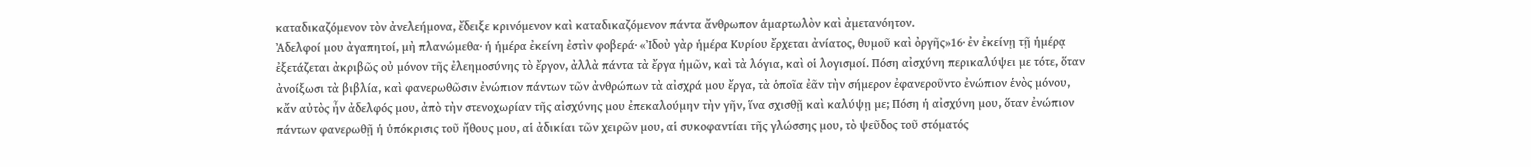καταδικαζόμενον τὸν ἀνελεήμονα, ἔδειξε κρινόμενον καὶ καταδικαζόμενον πάντα ἄνθρωπον ἁμαρτωλὸν καὶ ἀμετανόητον.
Ἀδελφοί μου ἀγαπητοί, μὴ πλανώμεθα· ἡ ἡμέρα ἐκείνη ἐστὶν φοβερά· «Ἰδοὺ γὰρ ἡμέρα Κυρίου ἔρχεται ἀνίατος, θυμοῦ καὶ ὀργῆς»16· ἐν ἐκείνῃ τῇ ἡμέρᾳ ἐξετάζεται ἀκριβῶς οὐ μόνον τῆς ἐλεημοσύνης τὸ ἔργον, ἀλλὰ πάντα τὰ ἔργα ἡμῶν, καὶ τὰ λόγια, καὶ οἱ λογισμοί. Πόση αἰσχύνη περικαλύψει με τότε, ὅταν ἀνοίξωσι τὰ βιβλία, καὶ φανερωθῶσιν ἐνώπιον πάντων τῶν ἀνθρώπων τὰ αἰσχρά μου ἔργα, τὰ ὁποῖα ἐᾶν τὴν σήμερον ἐφανεροῦντο ἐνώπιον ἑνὸς μόνου, κἄν αὐτὸς ἦν ἀδελφός μου, ἀπὸ τὴν στενοχωρίαν τῆς αἰσχύνης μου ἐπεκαλούμην τὴν γῆν, ἵνα σχισθῇ καὶ καλύψῃ με; Πόση ἡ αἰσχύνη μου, ὅταν ἐνώπιον πάντων φανερωθῇ ἡ ὑπόκρισις τοῦ ἤθους μου, αἱ ἀδικίαι τῶν χειρῶν μου, αἱ συκοφαντίαι τῆς γλώσσης μου, τὸ ψεῦδος τοῦ στόματός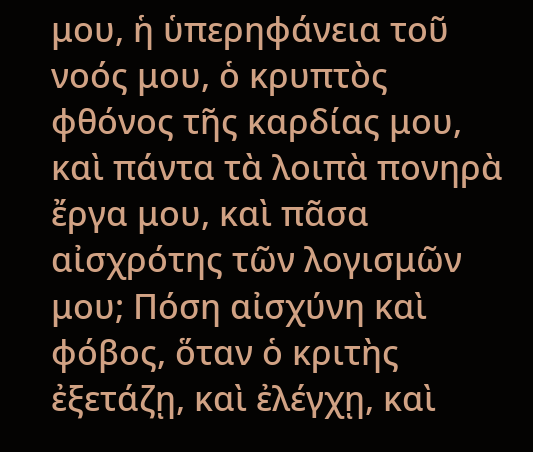μου, ἡ ὑπερηφάνεια τοῦ νοός μου, ὁ κρυπτὸς φθόνος τῆς καρδίας μου, καὶ πάντα τὰ λοιπὰ πονηρὰ ἔργα μου, καὶ πᾶσα αἰσχρότης τῶν λογισμῶν μου; Πόση αἰσχύνη καὶ φόβος, ὅταν ὁ κριτὴς ἐξετάζῃ, καὶ ἐλέγχῃ, καὶ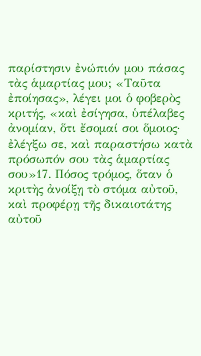παρίστησιν ἐνώπιόν μου πάσας τὰς ἁμαρτίας μου; «Ταῦτα ἐποίησας», λέγει μοι ὁ φοβερὸς κριτής, «καὶ ἐσίγησα, ὑπέλαβες ἀνομίαν, ὅτι ἔσομαί σοι ὅμοιος· ἐλέγξω σε, καὶ παραστήσω κατὰ πρόσωπόν σου τὰς ἁμαρτίας σου»17. Πόσος τρόμος, ὅταν ὁ κριτὴς ἀνοίξῃ τὸ στόμα αὐτοῦ, καὶ προφέρῃ τῆς δικαιοτάτης αὐτοῦ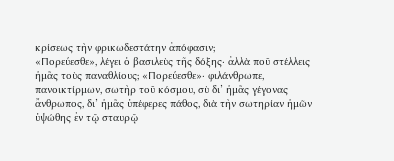κρίσεως τὴν φρικωδεστάτην ἀπόφασιν;
«Πορεύεσθε», λέγει ὁ βασιλεὺς τῆς δόξης· ἀλλὰ ποῦ στέλλεις ἡμᾶς τοὺς παναθλίους; «Πορεύεσθε»· φιλάνθρωπε, πανοικτίρμων, σωτὴρ τοῦ κόσμου, σὺ δι’ ἡμᾶς γέγονας ἄνθρωπος, δι’ ἡμᾶς ὑπέφερες πάθος, διὰ τὴν σωτηρίαν ἡμῶν ὑψώθης ἐν τῷ σταυρῷ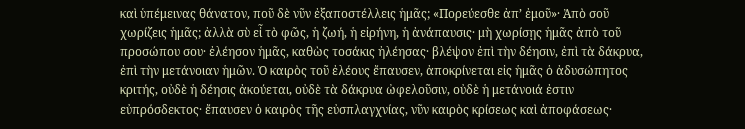καὶ ὑπέμεινας θάνατον, ποῦ δὲ νῦν ἐξαποστέλλεις ἡμᾶς; «Πορεύεσθε ἀπ’ ἐμοῦ»· Ἀπὸ σοῦ χωρίζεις ἡμᾶς; ἀλλὰ σὺ εἶ τὸ φῶς, ἡ ζωή, ἡ εἰρήνη, ἡ ἀνάπαυσις· μὴ χωρίσῃς ἡμᾶς ἀπὸ τοῦ προσώπου σου· ἐλέησον ἡμᾶς, καθὼς τοσάκις ἠλέησας· βλέψον ἐπὶ τὴν δέησιν, ἐπὶ τὰ δάκρυα, ἐπὶ τὴν μετάνοιαν ἡμῶν. Ὁ καιρὸς τοῦ ἐλέους ἔπαυσεν, ἀποκρίνεται εἰς ἡμᾶς ὁ ἀδυσώπητος κριτής, οὐδὲ ἡ δέησις ἀκούεται, οὐδὲ τὰ δάκρυα ὠφελοῦσιν, οὐδὲ ἡ μετάνοιά ἐστιν εὐπρόσδεκτος· ἔπαυσεν ὁ καιρὸς τῆς εὐσπλαγχνίας, νῦν καιρὸς κρίσεως καὶ ἀποφάσεως·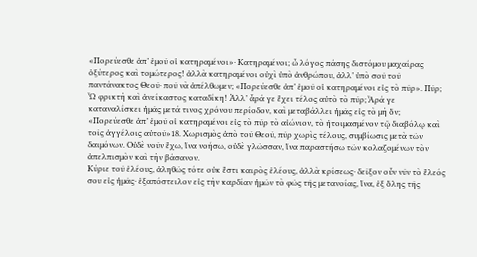«Πορεύεσθε ἀπ’ ἐμοῦ οἱ κατηραμένοι»· Κατηραμένοι; ὦ λόγος πάσης διστόμου μαχαίρας ὀξύτερος καὶ τομώτερος! ἀλλὰ κατηραμένοι οὐχὶ ὑπὸ ἀνθρώπου, ἀλλ’ ὑπὸ σοῦ τοῦ παντάνακτος Θεοῦ· ποῦ νὰ ἀπέλθωμεν; «Πορεύεσθε ἀπ’ ἐμοῦ οἱ κατηραμένοι εἰς τὸ πῦρ». Πῦρ; Ὦ φρικτὴ καὶ ἀνείκαστος καταδίκη! Ἀλλ’ ἆρά γε ἔχει τέλος αὐτὸ τὸ πῦρ; Ἆρά γε καταναλίσκει ἡμᾶς μετά τινος χρόνου περίοδον, καὶ μεταβάλλει ἡμᾶς εἰς τὸ μὴ ὅν; «Πορεύεσθε ἀπ’ ἐμοῦ οἱ κατηραμένοι εἰς τὸ πῦρ τὸ αἰώνιον, τὸ ἠτοιμασμένον τῷ διαβόλῳ καὶ τοῖς ἀγγέλοις αὐτοῦ»18. Χωρισμὸς ἀπὸ τοῦ Θεοῦ, πῦρ χωρὶς τέλους, συμβίωσις μετὰ τῶν δαιμόνων. Οὐδὲ νοῦν ἔχω, ἵνα νοήσω, οὐδὲ γλῶσσαν, ἵνα παραστήσω τῶν κολαζομένων τὸν ἀπελπισμὸν καὶ τὴν βάσανον.
Κύριε τοῦ ἐλέους, ἀληθῶς τότε οὐκ ἔστι καιρὸς ἐλέους, ἀλλὰ κρίσεως· δεῖξον οὖν νῦν τὸ ἔλεός σου εἰς ἡμᾶς· ἐξαπόστειλον εἰς τὴν καρδίαν ἡμῶν τὸ φῶς τῆς μετανοίας, ἵνα, ἐξ ὅλης τῆς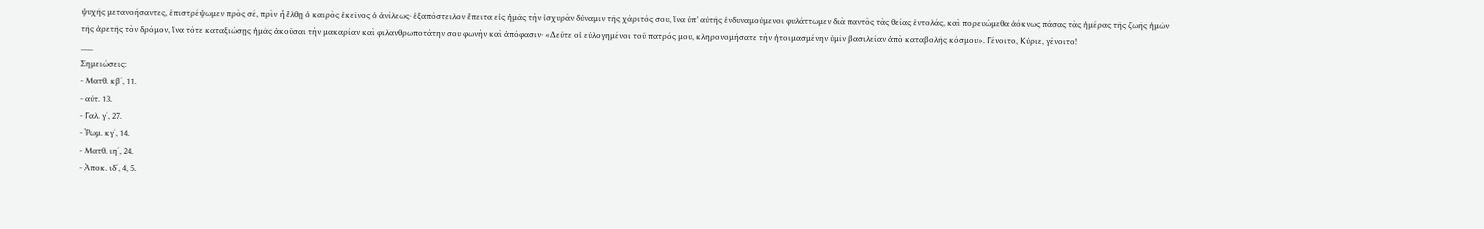ψυχῆς μετανοήσαντες, ἐπιστρέψωμεν πρὸς σέ, πρὶν ἦ ἔλθῃ ὁ καιρὸς ἐκεῖνος ὁ ἀνίλεως· ἐξαπόστειλον ἔπειτα εἰς ἡμᾶς τὴν ἰσχυρὰν δύναμιν τῆς χάριτός σου, ἵνα ὑπ’ αὐτῆς ἐνδυναμούμενοι φυλάττωμεν διὰ παντὸς τὰς θείας ἐντολάς, καὶ πορευώμεθα ἀόκνως πάσας τὰς ἡμέρας τῆς ζωῆς ἡμῶν τῆς ἀρετῆς τὸν δρόμον, ἵνα τότε καταξιώσῃς ἡμᾶς ἀκοῦσαι τὴν μακαρίαν καὶ φιλανθρωποτάτην σου φωνὴν καὶ ἀπόφασιν· «Δεῦτε οἱ εὐλογημένοι τοῦ πατρός μου, κληρονομήσατε τὴν ἡτοιμασμένην ὑμῖν βασιλείαν ἀπὸ καταβολῆς κόσμου». Γένοιτο, Κύριε, γένοιτο!
___
Σημειώσεις:
- Ματθ. κβ΄, 11.
- αὐτ. 13.
- Γαλ. γ΄, 27.
- Ῥωμ. κγ΄, 14.
- Ματθ. ιη΄, 24.
- Ἀποκ. ιδ΄, 4, 5.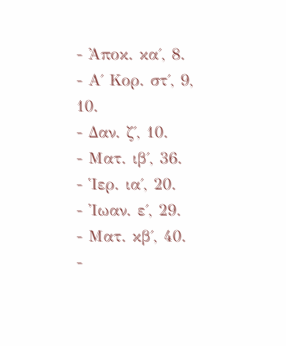- Ἀποκ. κα΄, 8.
- Α΄ Κορ. στ΄, 9, 10.
- Δαν. ζ΄, 10.
- Ματ. ιβ΄, 36.
- Ἱερ. ια΄, 20.
- Ἰωαν. ε΄, 29.
- Ματ. κβ΄, 40.
-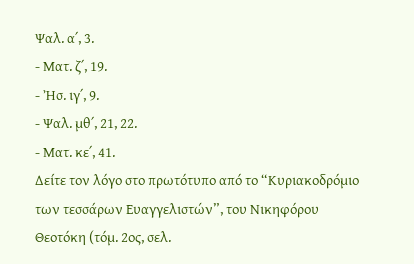Ψαλ. α΄, 3.
- Ματ. ζ΄, 19.
- Ἠσ. ιγ΄, 9.
- Ψαλ. μθ΄, 21, 22.
- Ματ. κε΄, 41.
Δείτε τον λόγο στο πρωτότυπο από το “Κυριακοδρόμιο των τεσσάρων Ευαγγελιστών”, του Νικηφόρου Θεοτόκη (τόμ. 2ος, σελ.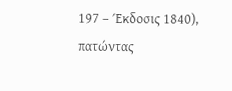197 – Έκδοσις 1840), πατώντας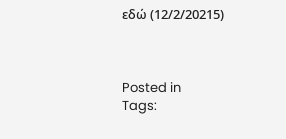εδώ (12/2/20215)



Posted in
Tags: